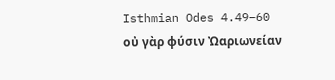Isthmian Odes 4.49–60
οὐ γὰρ φύσιν Ὠαριωνείαν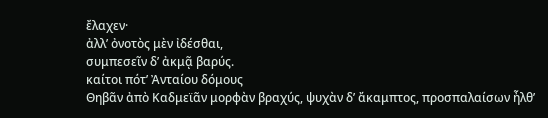ἔλαχεν·
ἀλλʼ ὀνοτὸς μὲν ἰδέσθαι,
συμπεσεῖν δʼ ἀκμᾷ βαρύς.
καίτοι πότʼ Ἀνταίου δόμους
Θηβᾶν ἀπὸ Καδμεϊᾶν μορφὰν βραχύς, ψυχὰν δʼ ἄκαμπτος, προσπαλαίσων ἦλθʼ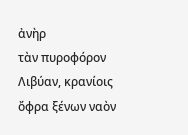ἀνὴρ
τὰν πυροφόρον Λιβύαν, κρανίοις ὄφρα ξένων ναὸν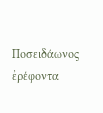Ποσειδάωνος ἐρέφοντα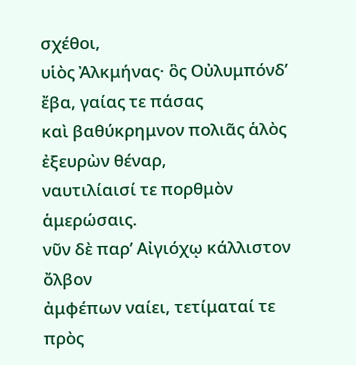σχέθοι,
υἱὸς Ἀλκμήνας· ὃς Οὐλυμπόνδʼ ἔβα, γαίας τε πάσας
καὶ βαθύκρημνον πολιᾶς ἁλὸς ἐξευρὼν θέναρ,
ναυτιλίαισί τε πορθμὸν ἁμερώσαις.
νῦν δὲ παρʼ Αἰγιόχῳ κάλλιστον ὄλβον
ἀμφέπων ναίει, τετίματαί τε πρὸς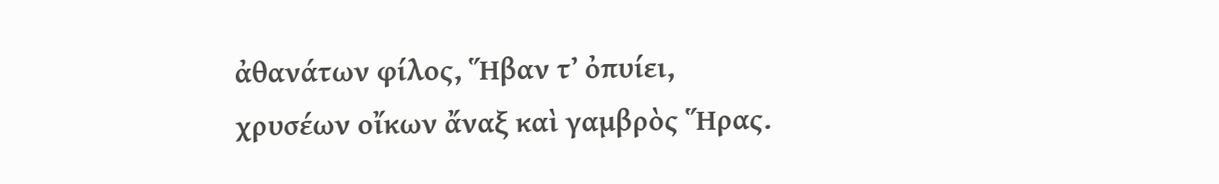ἀθανάτων φίλος, Ἥβαν τʼ ὀπυίει,
χρυσέων οἴκων ἄναξ καὶ γαμβρὸς Ἥρας.